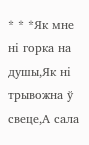* * *Як мне ні горка на душы,Як ні трывожна ў свеце,А сала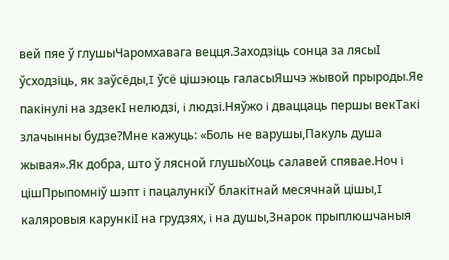вей пяе ў глушыЧаромхавага вецця.Заходзіць сонца за лясыI ўсходзіць, як заўсёды,I ўсё цішэюць галасыЯшчэ жывой прыроды.Яе пакінулі на здзекI нелюдзі, i людзі.Няўжо i дваццаць першы векТакі злачынны будзе?Мне кажуць: «Боль не варушы,Пакуль душа жывая».Як добра, што ў лясной глушыХоць салавей спявае.Ноч i цішПрыпомніў шэпт i пацалункіЎ блакітнай месячнай цішы,I каляровыя карункіI на грудзях, i на душы,Знарок прыплюшчаныя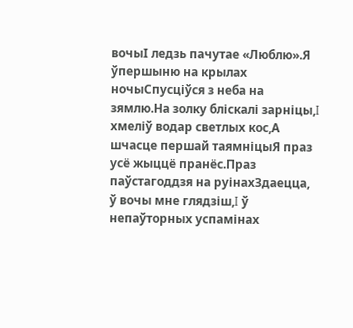вочыI ледзь пачутае «Люблю».Я ўпершыню на крылах ночыСпусціўся з неба на зямлю.На золку бліскалі зарніцы,I хмеліў водар светлых кос,А шчасце першай таямніцыЯ праз усё жыццё пранёс.Праз паўстагоддзя на руінахЗдаецца, ў вочы мне глядзіш,I ў непаўторных успамінах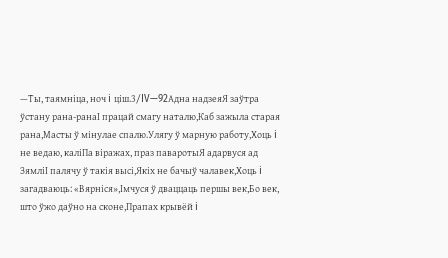—Ты, таямніца, ноч i ціш.3/IV—92Адна надзеяЯ заўтра ўстану рана-ранаI працай смагу наталю,Каб зажыла старая рана,Масты ў мінулае спалю.Улягу ў марную работу,Хоць i не ведаю, каліПа віражах, праз паваротыЯ адарвуся ад ЗямліI палячу ў такія высі,Якіх не бачыў чалавек,Хоць i загадваюць: «Вярніся»,Імчуся ў дваццаць першы век,Бо век, што ўжо даўно на сконе,Прапах крывёй i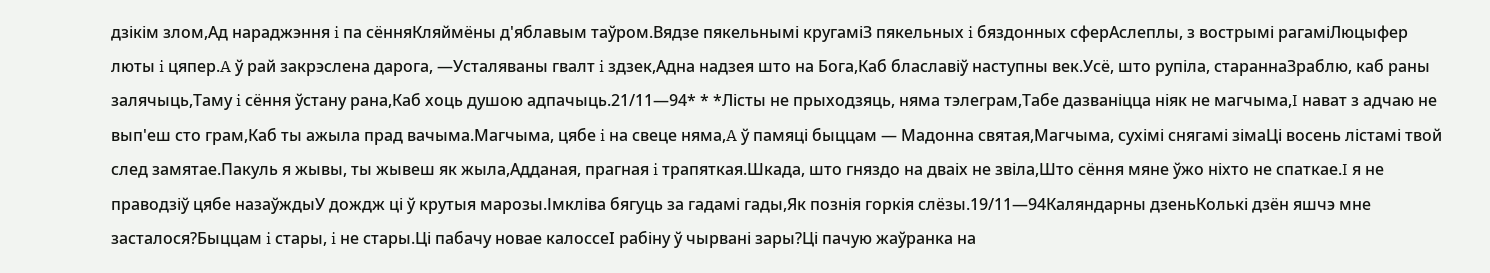дзікім злом,Ад нараджэння i па сённяКляймёны д'яблавым таўром.Вядзе пякельнымі кругаміЗ пякельных i бяздонных сферАслеплы, з вострымі рагаміЛюцыфер люты i цяпер.A ў рай закрэслена дарога, —Усталяваны гвалт i здзек,Адна надзея што на Бога,Каб блаславіў наступны век.Усё, што рупіла, стараннаЗраблю, каб раны залячыць,Таму i сёння ўстану рана,Каб хоць душою адпачыць.21/11—94* * *Лісты не прыходзяць, няма тэлеграм,Табе дазваніцца ніяк не магчыма,I нават з адчаю не вып'еш сто грам,Каб ты ажыла прад вачыма.Магчыма, цябе i на свеце няма,A ў памяці быццам — Мадонна святая,Магчыма, сухімі снягамі зімаЦі восень лістамі твой след замятае.Пакуль я жывы, ты жывеш як жыла,Адданая, прагная i трапяткая.Шкада, што гняздо на дваіх не звіла,Што сёння мяне ўжо ніхто не спаткае.I я не праводзіў цябе назаўждыУ дождж ці ў крутыя марозы.Імкліва бягуць за гадамі гады,Як познія горкія слёзы.19/11—94Каляндарны дзеньКолькі дзён яшчэ мне засталося?Быццам i стары, i не стары.Ці пабачу новае калоссеI рабіну ў чырвані зары?Ці пачую жаўранка на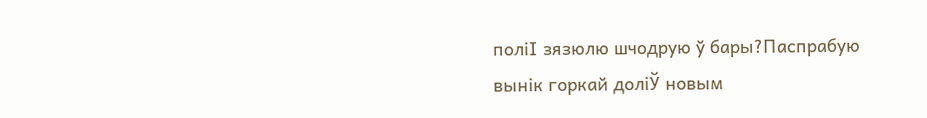поліI зязюлю шчодрую ў бары?Паспрабую вынік горкай доліЎ новым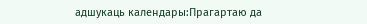адшукаць календары:Прагартаю да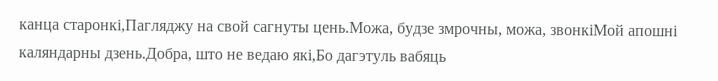канца старонкі,Пагляджу на свой сагнуты цень.Можа, будзе змрочны, можа, звонкіМой апошні каляндарны дзень.Добра, што не ведаю які,Бо дагэтуль вабяць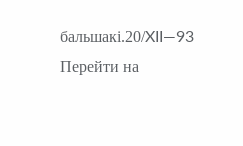бальшакі.20/XII—93
Перейти на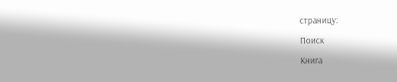страницу:

Поиск

Книга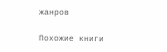жанров

Похожие книги